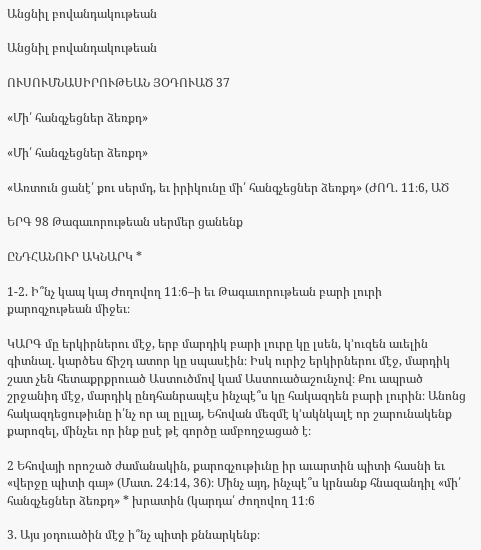Անցնիլ բովանդակութեան

Անցնիլ բովանդակութեան

ՈՒՍՈՒՄՆԱՍԻՐՈՒԹԵԱՆ ՅՕԴՈՒԱԾ 37

«Մի՛ հանգչեցներ ձեռքդ»

«Մի՛ հանգչեցներ ձեռքդ»

«Առտուն ցանէ՛ քու սերմդ, եւ իրիկունը մի՛ հանգչեցներ ձեռքդ» (ԺՈՂ. 11։6, ԱԾ

ԵՐԳ 98 Թագաւորութեան սերմեր ցանենք

ԸՆԴՀԱՆՈՒՐ ԱԿՆԱՐԿ *

1-2. Ի՞նչ կապ կայ Ժողովող 11։6–ի եւ Թագաւորութեան բարի լուրի քարոզչութեան միջեւ։

ԿԱՐԳ մը երկիրներու մէջ, երբ մարդիկ բարի լուրը կը լսեն, կ’ուզեն աւելին գիտնալ. կարծես ճիշդ ատոր կը սպասէին։ Իսկ ուրիշ երկիրներու մէջ, մարդիկ շատ չեն հետաքրքրուած Աստուծմով կամ Աստուածաշունչով։ Քու ապրած շրջանիդ մէջ, մարդիկ ընդհանրապէս ինչպէ՞ս կը հակազդեն բարի լուրին։ Անոնց հակազդեցութիւնը ի՛նչ որ ալ ըլլայ, Եհովան մեզմէ կ’ակնկալէ որ շարունակենք քարոզել, մինչեւ որ ինք ըսէ թէ գործը ամբողջացած է։

2 Եհովայի որոշած ժամանակին, քարոզչութիւնը իր աւարտին պիտի հասնի եւ «վերջը պիտի գայ» (Մատ. 24։14, 36)։ Մինչ այդ, ինչպէ՞ս կրնանք հնազանդիլ «մի՛ հանգչեցներ ձեռքդ» * խրատին (կարդա՛ Ժողովող 11։6

3. Այս յօդուածին մէջ ի՞նչ պիտի քննարկենք։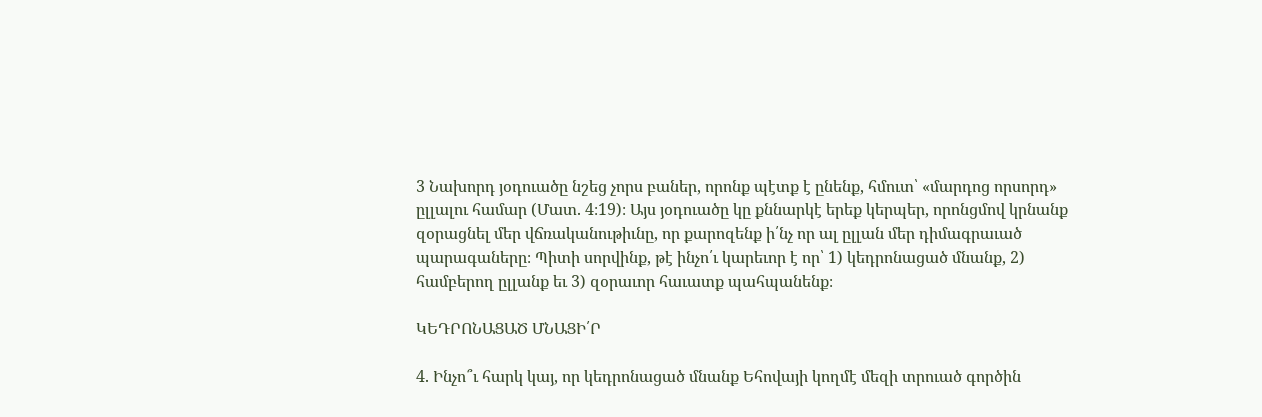3 Նախորդ յօդուածը նշեց չորս բաներ, որոնք պէտք է ընենք, հմուտ՝ «մարդոց որսորդ» ըլլալու համար (Մատ. 4։19)։ Այս յօդուածը կը քննարկէ երեք կերպեր, որոնցմով կրնանք զօրացնել մեր վճռականութիւնը, որ քարոզենք ի՛նչ որ ալ ըլլան մեր դիմագրաւած պարագաները։ Պիտի սորվինք, թէ ինչո՛ւ կարեւոր է որ՝ 1) կեդրոնացած մնանք, 2) համբերող ըլլանք եւ 3) զօրաւոր հաւատք պահպանենք։

ԿԵԴՐՈՆԱՑԱԾ ՄՆԱՑԻ՛Ր

4. Ինչո՞ւ հարկ կայ, որ կեդրոնացած մնանք Եհովայի կողմէ մեզի տրուած գործին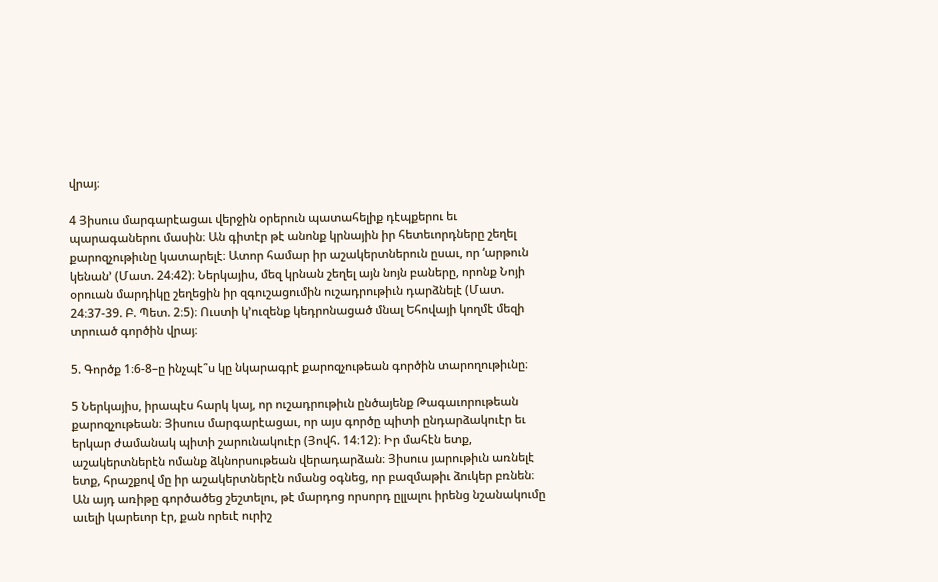վրայ։

4 Յիսուս մարգարէացաւ վերջին օրերուն պատահելիք դէպքերու եւ պարագաներու մասին։ Ան գիտէր թէ անոնք կրնային իր հետեւորդները շեղել քարոզչութիւնը կատարելէ։ Ատոր համար իր աշակերտներուն ըսաւ, որ ‘արթուն կենան’ (Մատ. 24։42)։ Ներկայիս, մեզ կրնան շեղել այն նոյն բաները, որոնք Նոյի օրուան մարդիկը շեղեցին իր զգուշացումին ուշադրութիւն դարձնելէ (Մատ. 24։37-39. Բ. Պետ. 2։5)։ Ուստի կ’ուզենք կեդրոնացած մնալ Եհովայի կողմէ մեզի տրուած գործին վրայ։

5. Գործք 1։6-8–ը ինչպէ՞ս կը նկարագրէ քարոզչութեան գործին տարողութիւնը։

5 Ներկայիս, իրապէս հարկ կայ, որ ուշադրութիւն ընծայենք Թագաւորութեան քարոզչութեան։ Յիսուս մարգարէացաւ, որ այս գործը պիտի ընդարձակուէր եւ երկար ժամանակ պիտի շարունակուէր (Յովհ. 14։12)։ Իր մահէն ետք, աշակերտներէն ոմանք ձկնորսութեան վերադարձան։ Յիսուս յարութիւն առնելէ ետք, հրաշքով մը իր աշակերտներէն ոմանց օգնեց, որ բազմաթիւ ձուկեր բռնեն։ Ան այդ առիթը գործածեց շեշտելու, թէ մարդոց որսորդ ըլլալու իրենց նշանակումը աւելի կարեւոր էր, քան որեւէ ուրիշ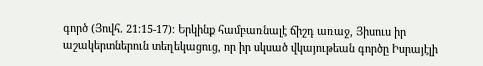գործ (Յովհ. 21։15-17)։ Երկինք համբառնալէ ճիշդ առաջ, Յիսուս իր աշակերտներուն տեղեկացուց, որ իր սկսած վկայութեան գործը Իսրայէլի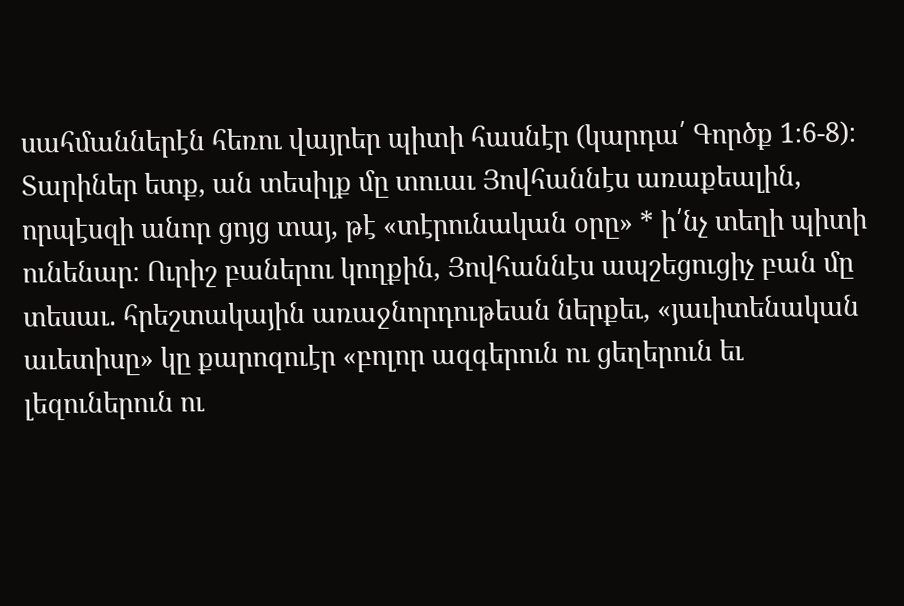սահմաններէն հեռու վայրեր պիտի հասնէր (կարդա՛ Գործք 1։6-8)։ Տարիներ ետք, ան տեսիլք մը տուաւ Յովհաննէս առաքեալին, որպէսզի անոր ցոյց տայ, թէ «տէրունական օրը» * ի՛նչ տեղի պիտի ունենար։ Ուրիշ բաներու կողքին, Յովհաննէս ապշեցուցիչ բան մը տեսաւ. հրեշտակային առաջնորդութեան ներքեւ, «յաւիտենական աւետիսը» կը քարոզուէր «բոլոր ազգերուն ու ցեղերուն եւ լեզուներուն ու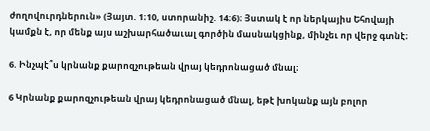ժողովուրդներուն» (Յայտ. 1։10, ստորանիշ. 14։6)։ Յստակ է որ ներկայիս Եհովայի կամքն է, որ մենք այս աշխարհածաւալ գործին մասնակցինք, մինչեւ որ վերջ գտնէ։

6. Ինչպէ՞ս կրնանք քարոզչութեան վրայ կեդրոնացած մնալ։

6 Կրնանք քարոզչութեան վրայ կեդրոնացած մնալ, եթէ խոկանք այն բոլոր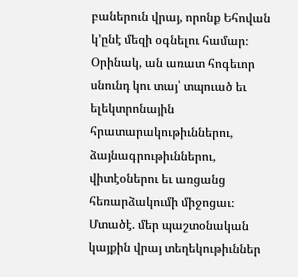բաներուն վրայ, որոնք Եհովան կ’ընէ մեզի օգնելու համար։ Օրինակ, ան առատ հոգեւոր սնունդ կու տայ՝ տպուած եւ ելեկտրոնային հրատարակութիւններու, ձայնագրութիւններու, վիտէօներու եւ առցանց հեռարձակումի միջոցաւ։ Մտածէ. մեր պաշտօնական կայքին վրայ տեղեկութիւններ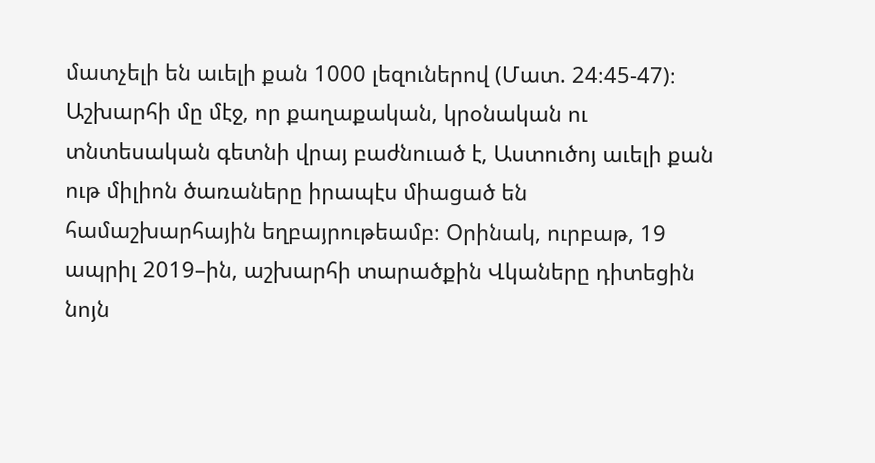մատչելի են աւելի քան 1000 լեզուներով (Մատ. 24։45-47)։ Աշխարհի մը մէջ, որ քաղաքական, կրօնական ու տնտեսական գետնի վրայ բաժնուած է, Աստուծոյ աւելի քան ութ միլիոն ծառաները իրապէս միացած են համաշխարհային եղբայրութեամբ։ Օրինակ, ուրբաթ, 19 ապրիլ 2019–ին, աշխարհի տարածքին Վկաները դիտեցին նոյն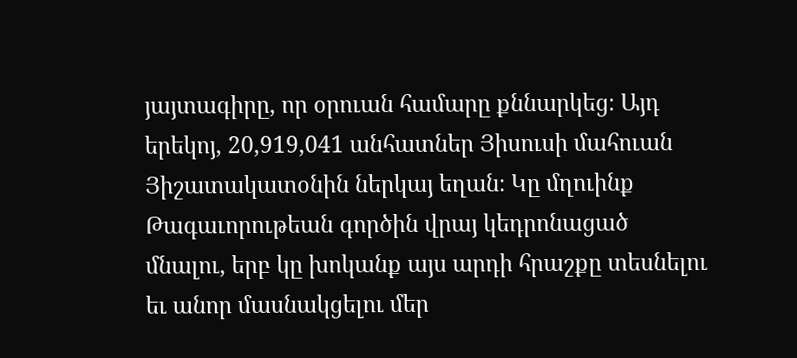յայտագիրը, որ օրուան համարը քննարկեց։ Այդ երեկոյ, 20,919,041 անհատներ Յիսուսի մահուան Յիշատակատօնին ներկայ եղան։ Կը մղուինք Թագաւորութեան գործին վրայ կեդրոնացած մնալու, երբ կը խոկանք այս արդի հրաշքը տեսնելու եւ անոր մասնակցելու մեր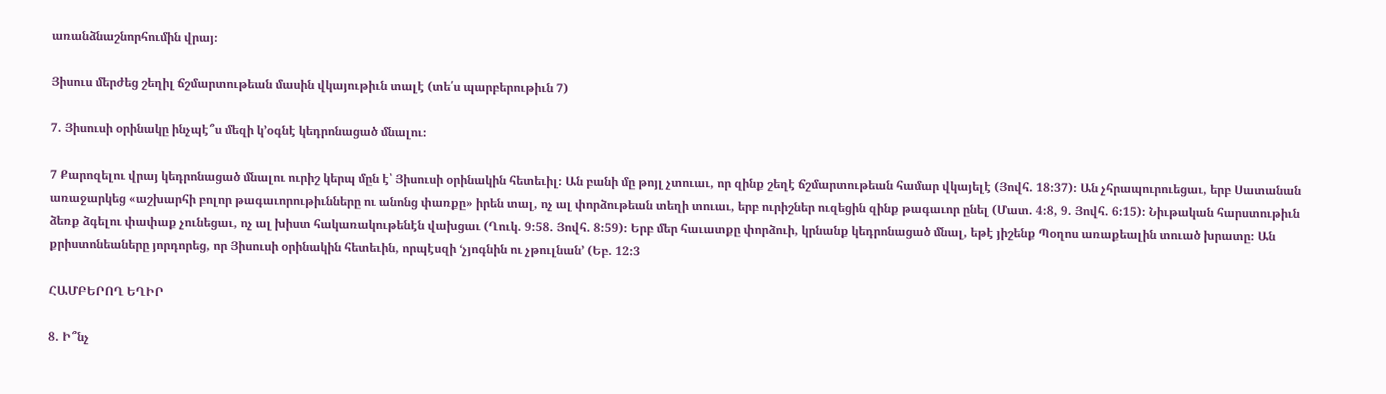առանձնաշնորհումին վրայ։

Յիսուս մերժեց շեղիլ ճշմարտութեան մասին վկայութիւն տալէ (տե՛ս պարբերութիւն 7)

7. Յիսուսի օրինակը ինչպէ՞ս մեզի կ’օգնէ կեդրոնացած մնալու։

7 Քարոզելու վրայ կեդրոնացած մնալու ուրիշ կերպ մըն է՝ Յիսուսի օրինակին հետեւիլ։ Ան բանի մը թոյլ չտուաւ, որ զինք շեղէ ճշմարտութեան համար վկայելէ (Յովհ. 18։37)։ Ան չհրապուրուեցաւ, երբ Սատանան առաջարկեց «աշխարհի բոլոր թագաւորութիւնները ու անոնց փառքը» իրեն տալ, ոչ ալ փորձութեան տեղի տուաւ, երբ ուրիշներ ուզեցին զինք թագաւոր ընել (Մատ. 4։8, 9. Յովհ. 6։15)։ Նիւթական հարստութիւն ձեռք ձգելու փափաք չունեցաւ, ոչ ալ խիստ հակառակութենէն վախցաւ (Ղուկ. 9։58. Յովհ. 8։59)։ Երբ մեր հաւատքը փորձուի, կրնանք կեդրոնացած մնալ, եթէ յիշենք Պօղոս առաքեալին տուած խրատը։ Ան քրիստոնեաները յորդորեց, որ Յիսուսի օրինակին հետեւին, որպէսզի ‘չյոգնին ու չթուլնան’ (Եբ. 12։3

ՀԱՄԲԵՐՈՂ ԵՂԻՐ

8. Ի՞նչ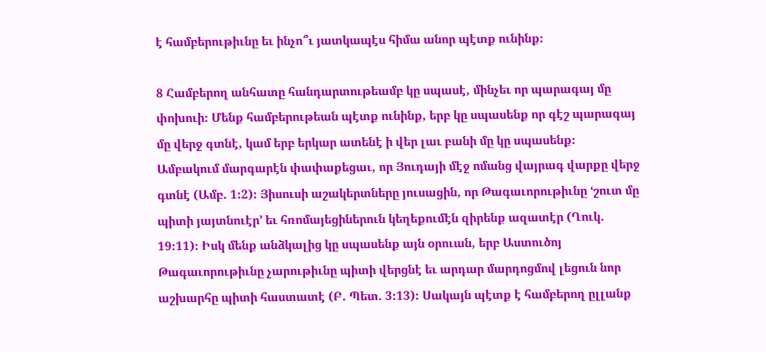է համբերութիւնը եւ ինչո՞ւ յատկապէս հիմա անոր պէտք ունինք։

8 Համբերող անհատը հանդարտութեամբ կը սպասէ, մինչեւ որ պարագայ մը փոխուի։ Մենք համբերութեան պէտք ունինք, երբ կը սպասենք որ գէշ պարագայ մը վերջ գտնէ, կամ երբ երկար ատենէ ի վեր լաւ բանի մը կը սպասենք։ Ամբակում մարգարէն փափաքեցաւ, որ Յուդայի մէջ ոմանց վայրագ վարքը վերջ գտնէ (Ամբ. 1։2)։ Յիսուսի աշակերտները յուսացին, որ Թագաւորութիւնը ‘շուտ մը պիտի յայտնուէր’ եւ հռոմայեցիներուն կեղեքումէն զիրենք ազատէր (Ղուկ. 19։11)։ Իսկ մենք անձկալից կը սպասենք այն օրուան, երբ Աստուծոյ Թագաւորութիւնը չարութիւնը պիտի վերցնէ եւ արդար մարդոցմով լեցուն նոր աշխարհը պիտի հաստատէ (Բ. Պետ. 3։13)։ Սակայն պէտք է համբերող ըլլանք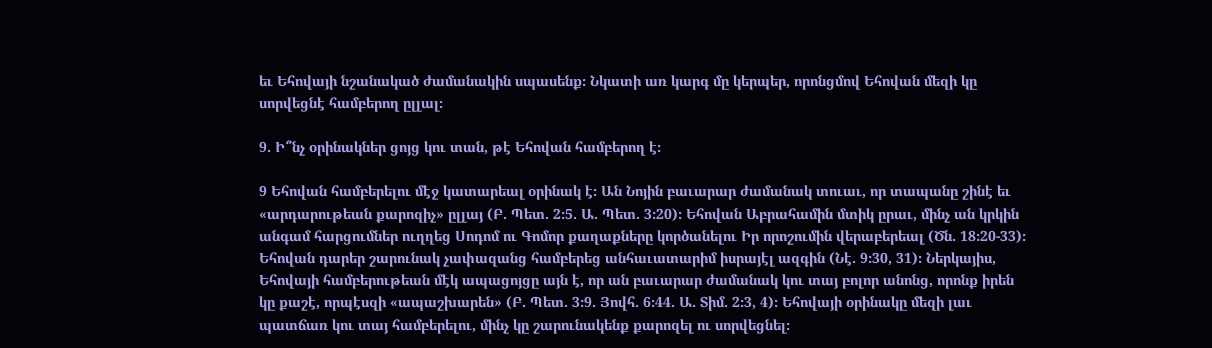եւ Եհովայի նշանակած ժամանակին սպասենք։ Նկատի առ կարգ մը կերպեր, որոնցմով Եհովան մեզի կը սորվեցնէ համբերող ըլլալ։

9. Ի՞նչ օրինակներ ցոյց կու տան, թէ Եհովան համբերող է։

9 Եհովան համբերելու մէջ կատարեալ օրինակ է։ Ան Նոյին բաւարար ժամանակ տուաւ, որ տապանը շինէ եւ «արդարութեան քարոզիչ» ըլլայ (Բ. Պետ. 2։5. Ա. Պետ. 3։20)։ Եհովան Աբրահամին մտիկ ըրաւ, մինչ ան կրկին անգամ հարցումներ ուղղեց Սոդոմ ու Գոմոր քաղաքները կործանելու Իր որոշումին վերաբերեալ (Ծն. 18։20-33)։ Եհովան դարեր շարունակ չափազանց համբերեց անհաւատարիմ իսրայէլ ազգին (Նէ. 9։30, 31)։ Ներկայիս, Եհովայի համբերութեան մէկ ապացոյցը այն է, որ ան բաւարար ժամանակ կու տայ բոլոր անոնց, որոնք իրեն կը քաշէ, որպէսզի «ապաշխարեն» (Բ. Պետ. 3։9. Յովհ. 6։44. Ա. Տիմ. 2։3, 4)։ Եհովայի օրինակը մեզի լաւ պատճառ կու տայ համբերելու, մինչ կը շարունակենք քարոզել ու սորվեցնել։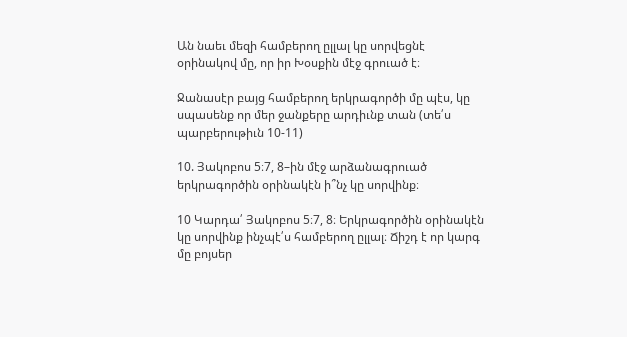Ան նաեւ մեզի համբերող ըլլալ կը սորվեցնէ օրինակով մը, որ իր Խօսքին մէջ գրուած է։

Ջանասէր բայց համբերող երկրագործի մը պէս, կը սպասենք որ մեր ջանքերը արդիւնք տան (տե՛ս պարբերութիւն 10-11)

10. Յակոբոս 5։7, 8–ին մէջ արձանագրուած երկրագործին օրինակէն ի՞նչ կը սորվինք։

10 Կարդա՛ Յակոբոս 5։7, 8։ Երկրագործին օրինակէն կը սորվինք ինչպէ՛ս համբերող ըլլալ։ Ճիշդ է որ կարգ մը բոյսեր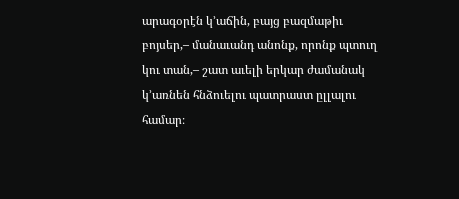արագօրէն կ’աճին, բայց բազմաթիւ բոյսեր,– մանաւանդ անոնք, որոնք պտուղ կու տան,– շատ աւելի երկար ժամանակ կ’առնեն հնձուելու պատրաստ ըլլալու համար։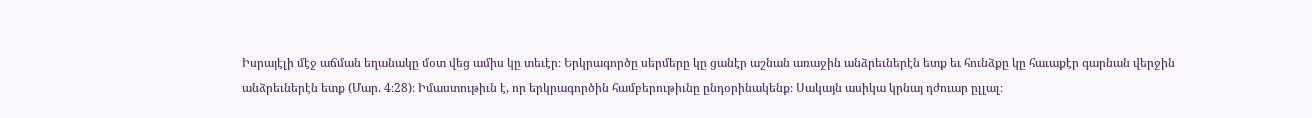Իսրայէլի մէջ աճման եղանակը մօտ վեց ամիս կը տեւէր։ Երկրագործը սերմերը կը ցանէր աշնան առաջին անձրեւներէն ետք եւ հունձքը կը հաւաքէր գարնան վերջին անձրեւներէն ետք (Մար. 4։28)։ Իմաստութիւն է, որ երկրագործին համբերութիւնը ընդօրինակենք։ Սակայն ասիկա կրնայ դժուար ըլլալ։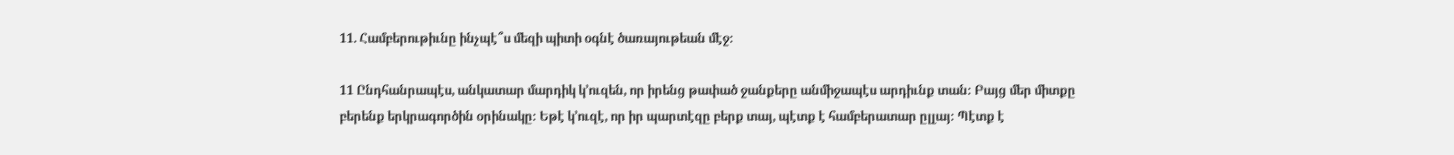11. Համբերութիւնը ինչպէ՞ս մեզի պիտի օգնէ ծառայութեան մէջ։

11 Ընդհանրապէս, անկատար մարդիկ կ’ուզեն, որ իրենց թափած ջանքերը անմիջապէս արդիւնք տան։ Բայց մեր միտքը բերենք երկրագործին օրինակը։ Եթէ կ’ուզէ, որ իր պարտէզը բերք տայ, պէտք է համբերատար ըլլայ։ Պէտք է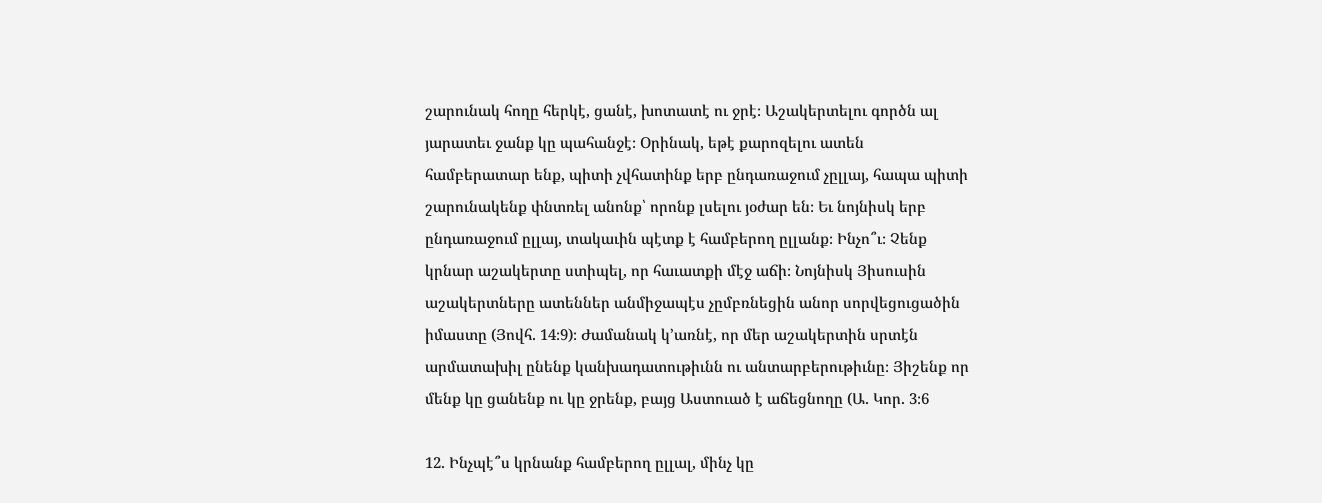շարունակ հողը հերկէ, ցանէ, խոտատէ ու ջրէ։ Աշակերտելու գործն ալ յարատեւ ջանք կը պահանջէ։ Օրինակ, եթէ քարոզելու ատեն համբերատար ենք, պիտի չվհատինք երբ ընդառաջում չըլլայ, հապա պիտի շարունակենք փնտռել անոնք՝ որոնք լսելու յօժար են։ Եւ նոյնիսկ երբ ընդառաջում ըլլայ, տակաւին պէտք է համբերող ըլլանք։ Ինչո՞ւ։ Չենք կրնար աշակերտը ստիպել, որ հաւատքի մէջ աճի։ Նոյնիսկ Յիսուսին աշակերտները ատեններ անմիջապէս չըմբռնեցին անոր սորվեցուցածին իմաստը (Յովհ. 14։9)։ Ժամանակ կ’առնէ, որ մեր աշակերտին սրտէն արմատախիլ ընենք կանխադատութիւնն ու անտարբերութիւնը։ Յիշենք որ մենք կը ցանենք ու կը ջրենք, բայց Աստուած է աճեցնողը (Ա. Կոր. 3։6

12. Ինչպէ՞ս կրնանք համբերող ըլլալ, մինչ կը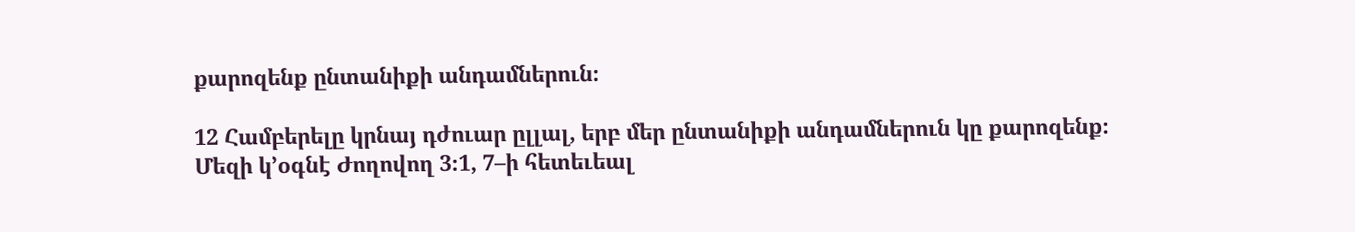քարոզենք ընտանիքի անդամներուն։

12 Համբերելը կրնայ դժուար ըլլալ, երբ մեր ընտանիքի անդամներուն կը քարոզենք։ Մեզի կ’օգնէ Ժողովող 3։1, 7–ի հետեւեալ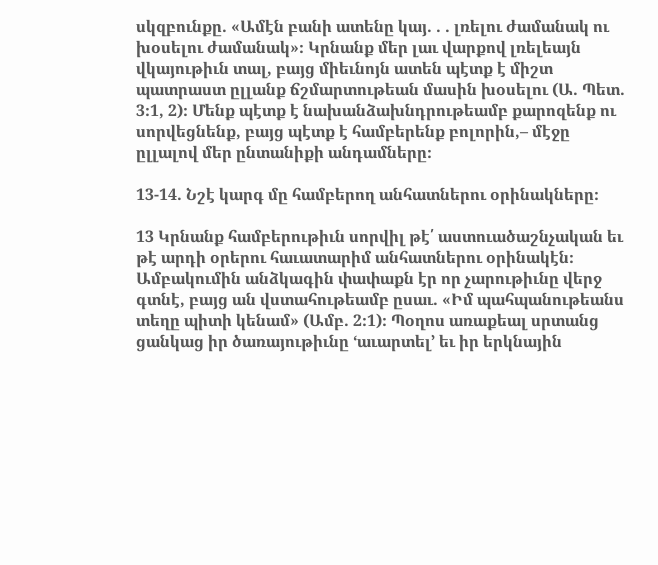սկզբունքը. «Ամէն բանի ատենը կայ. . . լռելու ժամանակ ու խօսելու ժամանակ»։ Կրնանք մեր լաւ վարքով լռելեայն վկայութիւն տալ, բայց միեւնոյն ատեն պէտք է միշտ պատրաստ ըլլանք ճշմարտութեան մասին խօսելու (Ա. Պետ. 3։1, 2)։ Մենք պէտք է նախանձախնդրութեամբ քարոզենք ու սորվեցնենք, բայց պէտք է համբերենք բոլորին,– մէջը ըլլալով մեր ընտանիքի անդամները։

13-14. Նշէ կարգ մը համբերող անհատներու օրինակները։

13 Կրնանք համբերութիւն սորվիլ թէ՛ աստուածաշնչական եւ թէ արդի օրերու հաւատարիմ անհատներու օրինակէն։ Ամբակումին անձկագին փափաքն էր որ չարութիւնը վերջ գտնէ, բայց ան վստահութեամբ ըսաւ. «Իմ պահպանութեանս տեղը պիտի կենամ» (Ամբ. 2։1)։ Պօղոս առաքեալ սրտանց ցանկաց իր ծառայութիւնը ‘աւարտել’ եւ իր երկնային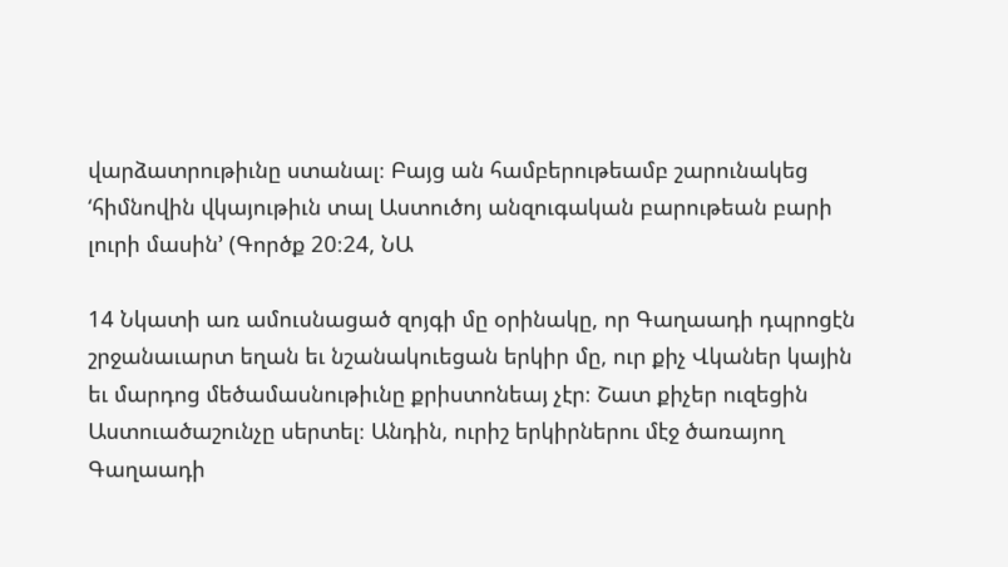վարձատրութիւնը ստանալ։ Բայց ան համբերութեամբ շարունակեց ‘հիմնովին վկայութիւն տալ Աստուծոյ անզուգական բարութեան բարի լուրի մասին’ (Գործք 20։24, ՆԱ

14 Նկատի առ ամուսնացած զոյգի մը օրինակը, որ Գաղաադի դպրոցէն շրջանաւարտ եղան եւ նշանակուեցան երկիր մը, ուր քիչ Վկաներ կային եւ մարդոց մեծամասնութիւնը քրիստոնեայ չէր։ Շատ քիչեր ուզեցին Աստուածաշունչը սերտել։ Անդին, ուրիշ երկիրներու մէջ ծառայող Գաղաադի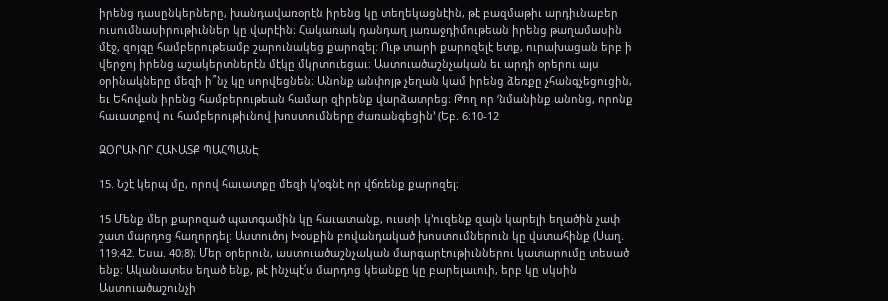իրենց դասընկերները, խանդավառօրէն իրենց կը տեղեկացնէին, թէ բազմաթիւ արդիւնաբեր ուսումնասիրութիւններ կը վարէին։ Հակառակ դանդաղ յառաջդիմութեան իրենց թաղամասին մէջ, զոյգը համբերութեամբ շարունակեց քարոզել։ Ութ տարի քարոզելէ ետք, ուրախացան երբ ի վերջոյ իրենց աշակերտներէն մէկը մկրտուեցաւ։ Աստուածաշնչական եւ արդի օրերու այս օրինակները մեզի ի՞նչ կը սորվեցնեն։ Անոնք անփոյթ չեղան կամ իրենց ձեռքը չհանգչեցուցին, եւ Եհովան իրենց համբերութեան համար զիրենք վարձատրեց։ Թող որ ‘նմանինք անոնց, որոնք հաւատքով ու համբերութիւնով խոստումները ժառանգեցին’ (Եբ. 6։10-12

ԶՕՐԱՒՈՐ ՀԱՒԱՏՔ ՊԱՀՊԱՆԷ

15. Նշէ կերպ մը, որով հաւատքը մեզի կ’օգնէ որ վճռենք քարոզել։

15 Մենք մեր քարոզած պատգամին կը հաւատանք, ուստի կ’ուզենք զայն կարելի եղածին չափ շատ մարդոց հաղորդել։ Աստուծոյ Խօսքին բովանդակած խոստումներուն կը վստահինք (Սաղ. 119։42. Եսա. 40։8)։ Մեր օրերուն, աստուածաշնչական մարգարէութիւններու կատարումը տեսած ենք։ Ականատես եղած ենք, թէ ինչպէ՛ս մարդոց կեանքը կը բարելաւուի, երբ կը սկսին Աստուածաշունչի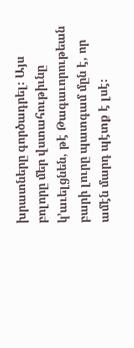խրատները գործադրել։ Այս բոլորը մեր վստահութիւնը կ’աւելցնեն, թէ Թագաւորութեան բարի լուրը պատգամ մըն է, որ ամէն մարդ պէտք է լսէ։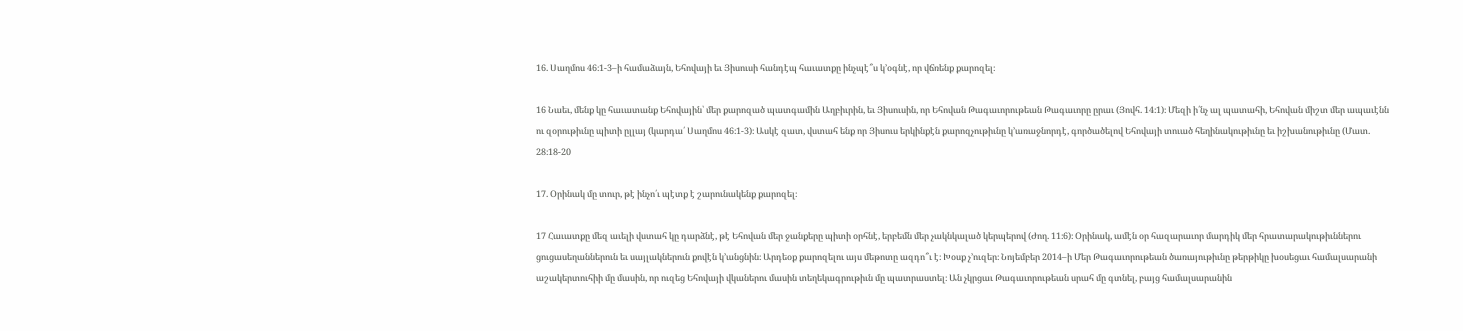16. Սաղմոս 46։1-3–ի համաձայն, Եհովայի եւ Յիսուսի հանդէպ հաւատքը ինչպէ՞ս կ’օգնէ, որ վճռենք քարոզել։

16 Նաեւ, մենք կը հաւատանք Եհովային՝ մեր քարոզած պատգամին Աղբիւրին, եւ Յիսուսին, որ Եհովան Թագաւորութեան Թագաւորը ըրաւ (Յովհ. 14։1)։ Մեզի ի՛նչ ալ պատահի, Եհովան միշտ մեր ապաւէնն ու զօրութիւնը պիտի ըլլայ (կարդա՛ Սաղմոս 46։1-3)։ Ասկէ զատ, վստահ ենք որ Յիսուս երկինքէն քարոզչութիւնը կ’առաջնորդէ, գործածելով Եհովայի տուած հեղինակութիւնը եւ իշխանութիւնը (Մատ. 28։18-20

17. Օրինակ մը տուր, թէ ինչո՛ւ պէտք է շարունակենք քարոզել։

17 Հաւատքը մեզ աւելի վստահ կը դարձնէ, թէ Եհովան մեր ջանքերը պիտի օրհնէ, երբեմն մեր չակնկալած կերպերով (Ժող. 11։6)։ Օրինակ, ամէն օր հազարաւոր մարդիկ մեր հրատարակութիւններու ցուցասեղաններուն եւ սայլակներուն քովէն կ’անցնին։ Արդեօք քարոզելու այս մեթոտը ազդո՞ւ է։ Խօսք չ’ուզեր։ Նոյեմբեր 2014–ի Մեր Թագաւորութեան ծառայութիւնը թերթիկը խօսեցաւ համալսարանի աշակերտուհիի մը մասին, որ ուզեց Եհովայի վկաներու մասին տեղեկագրութիւն մը պատրաստել։ Ան չկրցաւ Թագաւորութեան սրահ մը գտնել, բայց համալսարանին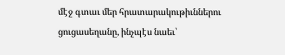մէջ գտաւ մեր հրատարակութիւններու ցուցասեղանը, ինչպէս նաեւ՝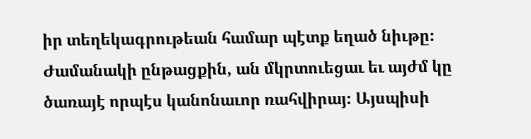իր տեղեկագրութեան համար պէտք եղած նիւթը։ Ժամանակի ընթացքին, ան մկրտուեցաւ եւ այժմ կը ծառայէ որպէս կանոնաւոր ռահվիրայ։ Այսպիսի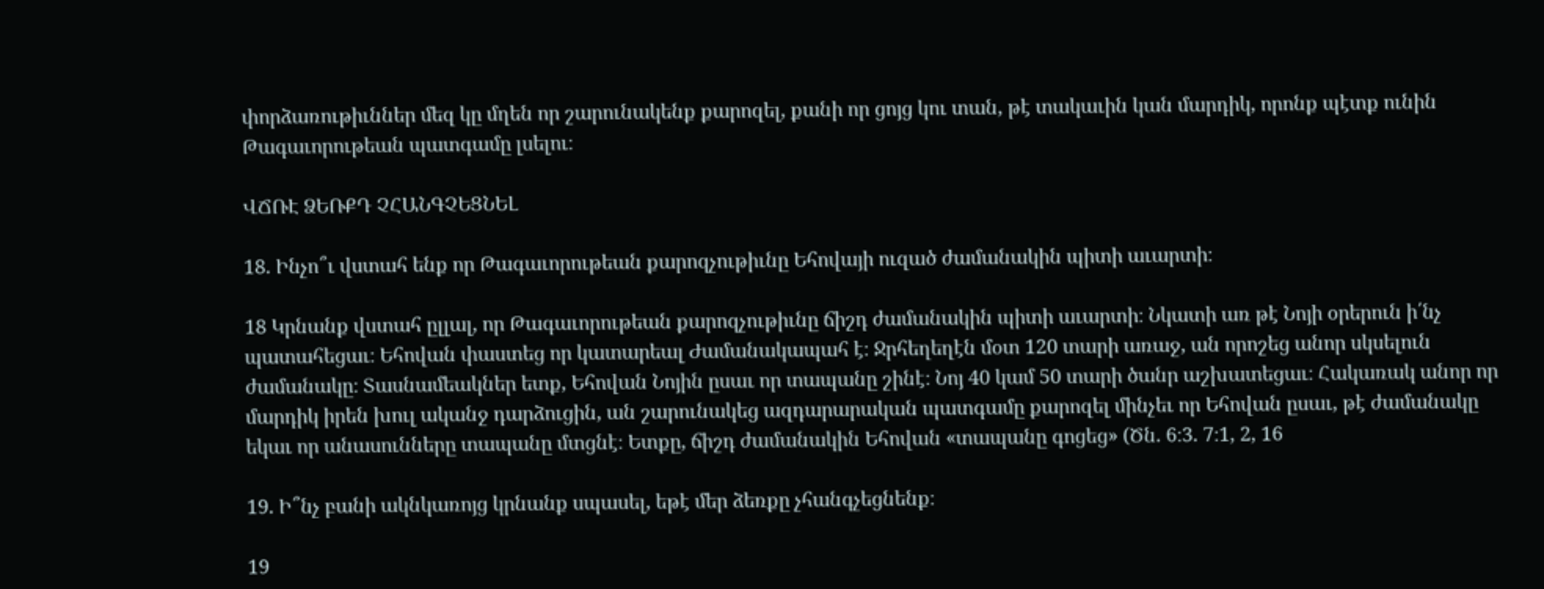փորձառութիւններ մեզ կը մղեն որ շարունակենք քարոզել, քանի որ ցոյց կու տան, թէ տակաւին կան մարդիկ, որոնք պէտք ունին Թագաւորութեան պատգամը լսելու։

ՎՃՌԷ ՁԵՌՔԴ ՉՀԱՆԳՉԵՑՆԵԼ

18. Ինչո՞ւ վստահ ենք որ Թագաւորութեան քարոզչութիւնը Եհովայի ուզած ժամանակին պիտի աւարտի։

18 Կրնանք վստահ ըլլալ, որ Թագաւորութեան քարոզչութիւնը ճիշդ ժամանակին պիտի աւարտի։ Նկատի առ թէ Նոյի օրերուն ի՛նչ պատահեցաւ։ Եհովան փաստեց որ կատարեալ Ժամանակապահ է։ Ջրհեղեղէն մօտ 120 տարի առաջ, ան որոշեց անոր սկսելուն ժամանակը։ Տասնամեակներ ետք, Եհովան Նոյին ըսաւ որ տապանը շինէ։ Նոյ 40 կամ 50 տարի ծանր աշխատեցաւ։ Հակառակ անոր որ մարդիկ իրեն խուլ ականջ դարձուցին, ան շարունակեց ազդարարական պատգամը քարոզել մինչեւ որ Եհովան ըսաւ, թէ ժամանակը եկաւ որ անասունները տապանը մտցնէ։ Ետքը, ճիշդ ժամանակին Եհովան «տապանը գոցեց» (Ծն. 6։3. 7։1, 2, 16

19. Ի՞նչ բանի ակնկառոյց կրնանք սպասել, եթէ մեր ձեռքը չհանգչեցնենք։

19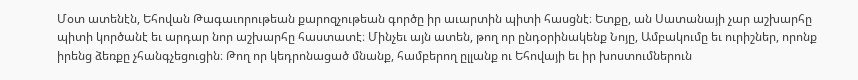Մօտ ատենէն, Եհովան Թագաւորութեան քարոզչութեան գործը իր աւարտին պիտի հասցնէ։ Ետքը, ան Սատանայի չար աշխարհը պիտի կործանէ եւ արդար նոր աշխարհը հաստատէ։ Մինչեւ այն ատեն, թող որ ընդօրինակենք Նոյը, Ամբակումը եւ ուրիշներ, որոնք իրենց ձեռքը չհանգչեցուցին։ Թող որ կեդրոնացած մնանք, համբերող ըլլանք ու Եհովայի եւ իր խոստումներուն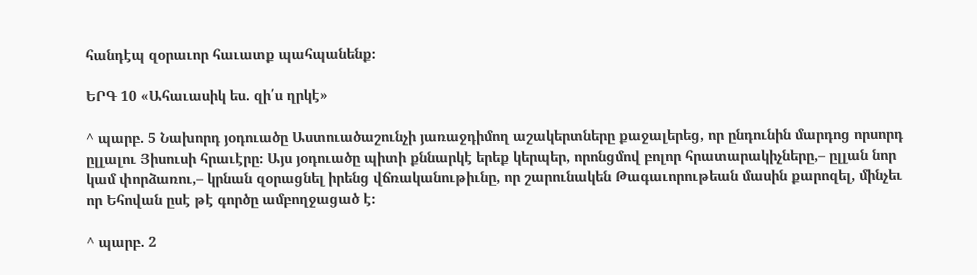հանդէպ զօրաւոր հաւատք պահպանենք։

ԵՐԳ 10 «Ահաւասիկ ես. զի՛ս ղրկէ»

^ պարբ. 5 Նախորդ յօդուածը Աստուածաշունչի յառաջդիմող աշակերտները քաջալերեց, որ ընդունին մարդոց որսորդ ըլլալու Յիսուսի հրաւէրը։ Այս յօդուածը պիտի քննարկէ երեք կերպեր, որոնցմով բոլոր հրատարակիչները,– ըլլան նոր կամ փորձառու,– կրնան զօրացնել իրենց վճռականութիւնը, որ շարունակեն Թագաւորութեան մասին քարոզել, մինչեւ որ Եհովան ըսէ թէ գործը ամբողջացած է։

^ պարբ. 2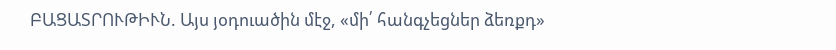ԲԱՑԱՏՐՈՒԹԻՒՆ. Այս յօդուածին մէջ, «մի՛ հանգչեցներ ձեռքդ»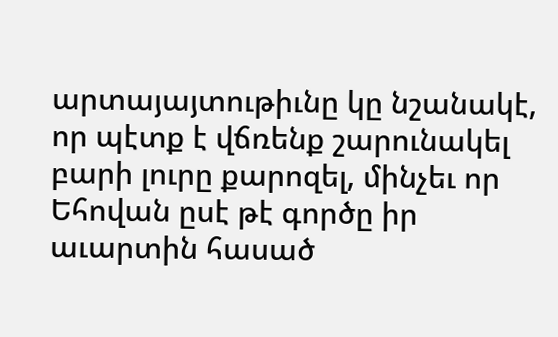արտայայտութիւնը կը նշանակէ, որ պէտք է վճռենք շարունակել բարի լուրը քարոզել, մինչեւ որ Եհովան ըսէ թէ գործը իր աւարտին հասած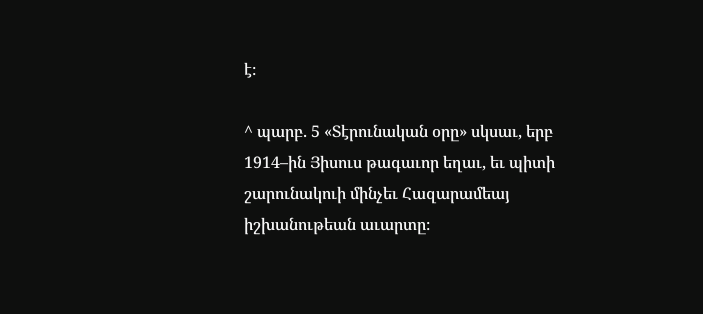է։

^ պարբ. 5 «Տէրունական օրը» սկսաւ, երբ 1914–ին Յիսուս թագաւոր եղաւ, եւ պիտի շարունակուի մինչեւ Հազարամեայ իշխանութեան աւարտը։